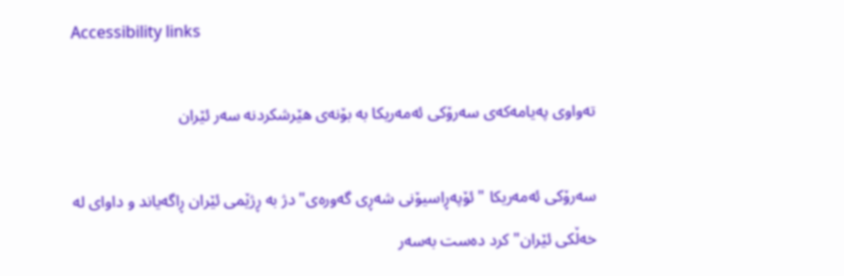Accessibility links

تەواوی پەیامەکەی سەرۆکی ئەمەریکا بە بۆنەی هێرشکردنە سەر ئێران

سەرۆکی ئەمەریکا "ئۆپەڕاسیۆنی شەڕی گەورەی" دژ بە ڕژێمی ئێران ڕاگەیاند و داوای لە خەڵکی ئێران" کرد دەست بەسەر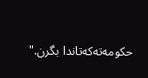حکومەتەکەتاندا بگرن."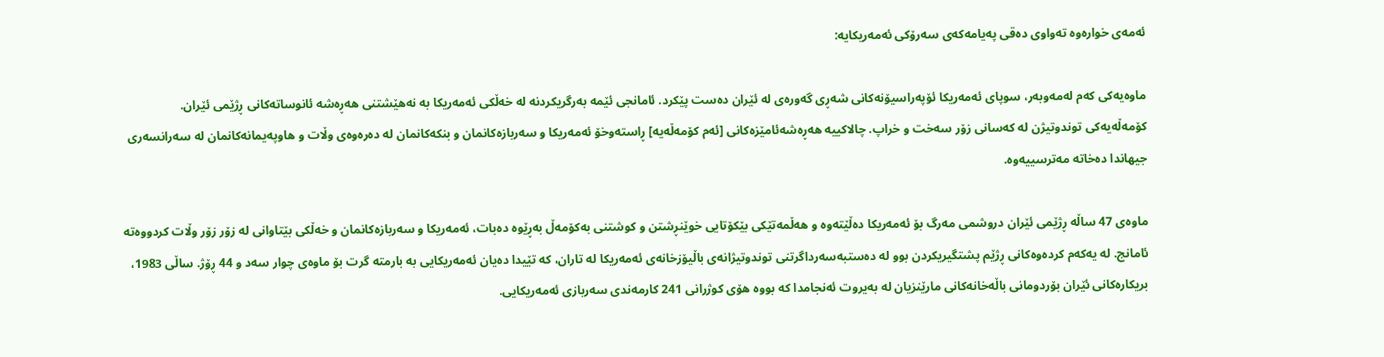ئەمەی خوارەوە تەواوی دەقی پەیامەکەی سەرۆکی ئەمەریکایە:

ماوەیەکی کەم لەمەوبەر، سوپای ئەمەریکا ئۆپەراسیۆنەکانی شەڕی گەورەی لە ئێران دەست پێکرد. ئامانجی ئێمە بەرگریکردنە لە خەڵکی ئەمەریکا بە نەهێشتنی هەڕەشە ئانوساتەکانی ڕژێمی ئێران. کۆمەڵەیەکی توندوتیژن لە کەسانی زۆر سەخت و خراپ. چالاکییە هەڕەشەئامێزەکانی [ئەم کۆمەڵەیە] ڕاستەوخۆ ئەمەریکا و سەربازەکانمان و بنکەکانمان لە دەرەوەی وڵات و هاوپەیمانەکانمان لە سەرانسەری جیهاندا دەخاتە مەترسییەوە.

ماوەی 47 ساڵە ڕژێمی ئێران دروشمی مەرگ بۆ ئەمەریکا دەڵێتەوە و هەڵمەتێکی بێکۆتایی خوێنڕشتن و کوشتنی بەکۆمەڵ بەڕێوە دەبات، ئەمەریکا و سەربازەکانمان و خەڵکی بێتاوانی لە زۆر زۆر وڵات کردووەتە ئامانج. لە یەکەم کردەوەکانی ڕژێم پشتگیریکردن بوو لە دەستبەسەرداگرتنی توندوتیژانەی باڵیۆزخانەی ئەمەریکا لە تاران، کە تێیدا دەیان ئەمەریکایی بە بارمتە گرت بۆ ماوەی چوار سەد و 44 ڕۆژ. ساڵی 1983، بریکارەکانی ئێران بۆردومانی باڵەخانەکانی مارێنزیان لە بەیروت ئەنجامدا کە بووە هۆی کوژرانی 241 کارمەندی سەربازی ئەمەریکایی.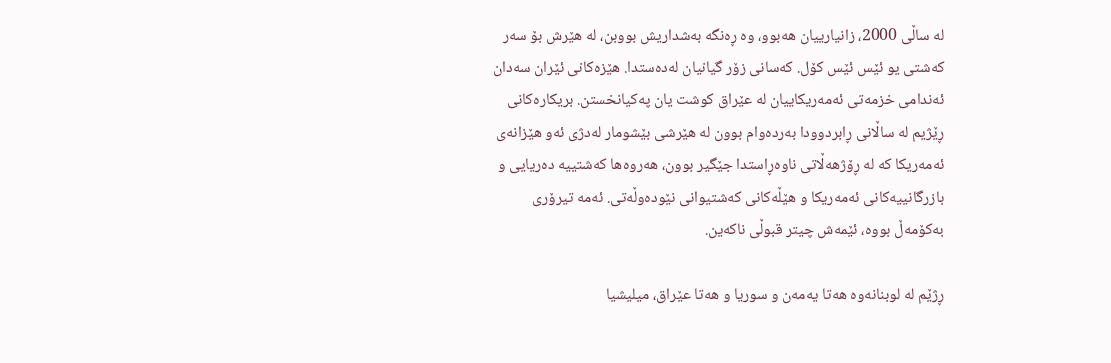لە ساڵی 2000، زانیارییان هەبوو، وە ڕەنگە بەشداریش بووبن، لە هێرش بۆ سەر کەشتی یو ئێس ئێس کۆل. کەسانی زۆر گیانیان لەدەستدا. هێزەکانی ئێران سەدان ئەندامی خزمەتی ئەمەریکاییان لە عێراق کوشت یان پەکیانخستن. بریکارەکانی ڕێژیم لە ساڵانی ڕابردوودا بەردەوام بوون لە هێرشی بێشومار لەدژی ئەو هێزانەی ئەمەریکا کە لە ڕۆژهەڵاتی ناوەڕاستدا جێگیر بوون، هەروەها کەشتییە دەریایی و بازرگانییەکانی ئەمەریکا و هێڵەکانی کەشتیوانی نێودەوڵەتی. ئەمە تیرۆری بەکۆمەڵ بووە، ئێمەش چیتر قبوڵی ناکەین.

ڕژێم لە لوبنانەوە هەتا یەمەن و سوریا و هەتا عێراق، میلیشیا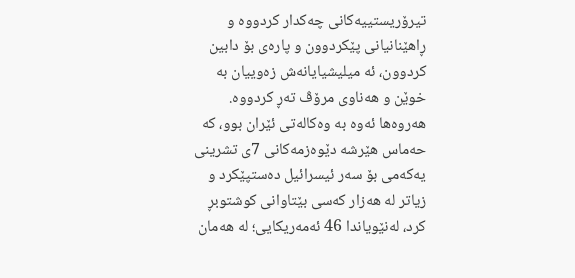تیرۆریستییەکانی چەکدار کردووە و ڕاهێنانیانی پێکردوون و پارەی بۆ دابین کردوون، ئە میلیشیایانەش زەوییان بە خوێن و هەناوی مرۆڤ تەڕ کردووە. هەروەها ئەوە بە وەکالەتی ئێران بوو، کە حەماس هێرشە دێوەزمەکانی 7ی تشرینی یەکەمی بۆ سەر ئیسرائیل دەستپێکرد و زیاتر لە هەزار کەسی بێتاوانی کوشتوبڕ کرد، لەنێویاندا 46 ئەمەریکایی؛ لە هەمان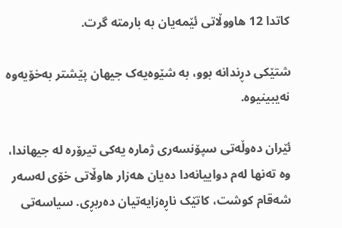کاتدا 12 هاووڵاتی ئێمەیان بە بارمتە گرت.

شتێکی دڕندانە بوو، بە شێوەیەک جیهان پێشتر بەخۆیەوە نەیبینیوە.

ئێران دەوڵەتی سپۆنسەری ژمارە یەکی تیرۆرە لە جیهاندا، وە تەنها لەم دواییانەدا دەیان هەزار هاوڵاتی خۆی لەسەر شەقام کوشت، کاتێک ناڕەزایەتیان دەربڕی. سیاسەتی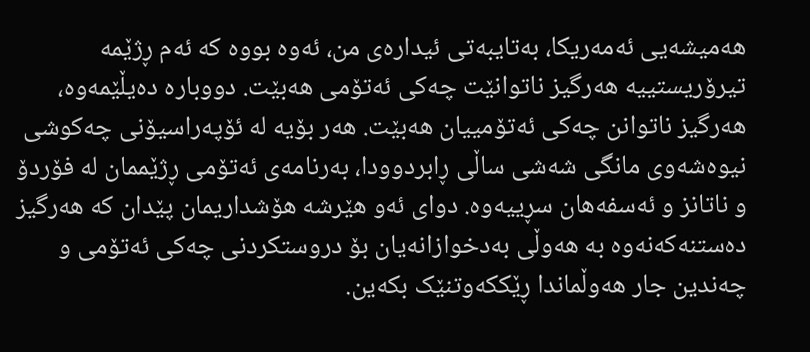هەمیشەیی ئەمەریکا، بەتایبەتی ئیدارەی من، ئەوە بووە کە ئەم ڕژێمە تیرۆریستییە هەرگیز ناتوانێت چەکی ئەتۆمی هەبێت. دووبارە دەیڵێمەوە، هەرگیز ناتوانن چەکی ئەتۆمییان هەبێت. هەر بۆیە لە ئۆپەراسیۆنی چەکوشی نیوەشەوی مانگی شەشی ساڵی ڕابردوودا، بەرنامەی ئەتۆمی ڕژێممان لە فۆردۆ و ناتانز و ئەسفەهان سڕییەوە. دوای ئەو هێرشە هۆشداریمان پێدان کە هەرگیز دەستنەکەنەوە بە هەوڵی بەدخوازانەیان بۆ دروستکردنی چەکی ئەتۆمی و چەندین جار هەوڵماندا ڕێککەوتنێک بکەین.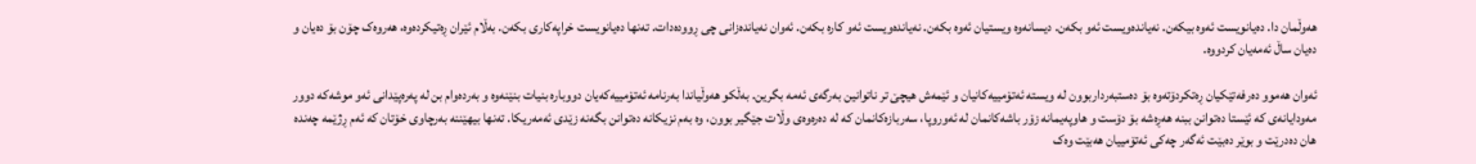هەوڵمان دا. دەیانویست ئەوە بیکەن. نەیاندەویست ئەو بکەن. دیسانەوە ویستیان ئەوە بکەن. نەیاندەویست ئەو کارە بکەن. ئەوان نەیاندەزانی چی ڕوودەدات. تەنها دەیانویست خراپەکاری بکەن. بەڵام ئێران ڕەتیکردەوە، هەروەک چۆن بۆ دەیان و دەیان ساڵ ئەمەیان کردووە.

ئەوان هەموو دەرفەتێکیان ڕەتکردۆتەوە بۆ دەستبەرداربوون لە ویستە ئەتۆمییەکانیان و ئێمەش هیچێ تر ناتوانین بەرگەی ئەمە بگرین. بەڵکو هەوڵیاندا بەرنامە ئەتۆمییەکەیان دووبارە بنیات بنێنەوە و بەردەوام بن لە پەرەپێدانی ئەو موشەکە دوور مەودایانەی کە ئێستا دەتوانن ببنە هەڕەشە بۆ دۆست و هاوپەیمانە زۆر باشەکانمان لە ئەوروپا، سەربازەکانمان کە لە دەرەوەی وڵات جێگیر بوون، وە بەم نزیکانە دەتوانن بگەنە زێدی ئەمەریکا. تەنها بیهێننە بەرچاوی خۆتان کە ئەم ڕژێمە چەندە هان دەدرێت و بوێر دەبێت ئەگەر چەکی ئەتۆمییان هەبێت وەک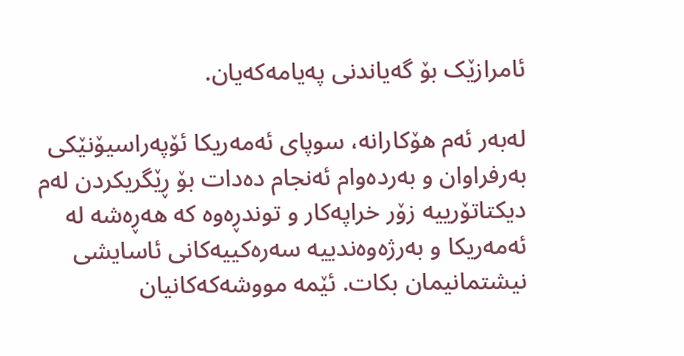ئامرازێک بۆ گەیاندنی پەیامەکەیان.

لەبەر ئەم هۆکارانە، سوپای ئەمەریکا ئۆپەراسیۆنێکی بەرفراوان و بەردەوام ئەنجام دەدات بۆ ڕێگریکردن لەم دیکتاتۆرییە زۆر خراپەکار و توندڕەوە کە هەڕەشە لە ئەمەریکا و بەرژەوەندییە سەرەکییەکانی ئاسایشی نیشتمانیمان بکات. ئێمە مووشەکەکانیان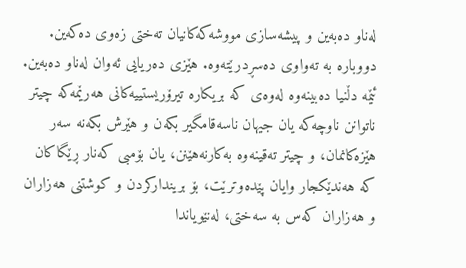لەناو دەبەین و پیشەسازی مووشەکەکانیان تەختی زەوی دەکەین. دووبارە بە تەواوی دەسڕدرێتەوە. هێزی دەریایی ئەوان لەناو دەبەین. ئێمە دڵنیا دەبینەوە لەوەی کە بریکارە تیرۆریستییەکانی هەرێمەکە چیتر ناتوانن ناوچەکە یان جیهان ناسەقامگیر بکەن و هێرش بکەنە سەر هێزەکانمان، و چیتر تەقینەوە بەکارنەهێنن، یان بۆمبی کەنار ڕێگاکان کە هەندێکجار وایان پێدەوترێت، بۆ بریندارکردن و کوشتنی هەزاران و هەزاران کەس بە سەختی، لەنێویاندا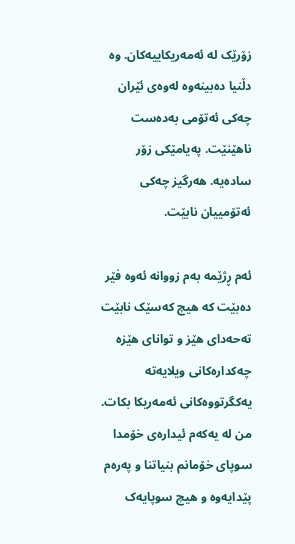زۆرێک لە ئەمەریکاییەکان. وە دڵنیا دەبینەوە لەوەی ئێران چەکی ئەتۆمی بەدەست ناهێنێت. پەیامێکی زۆر سادەیە. هەرگیز چەکی ئەتۆمییان نابێت.

ئەم ڕژێمە بەم زووانە ئەوە فێر دەبێت کە هیچ کەسێک نابێت تەحەدای هێز و توانای هێزە چەکدارەکانی ویلایەتە یەکگرتووەکانی ئەمەریکا بکات. من لە یەکەم ئیدارەی خۆمدا سوپای خۆمانم بنیاتنا و پەرەم پێدایەوە و هیچ سوپایەک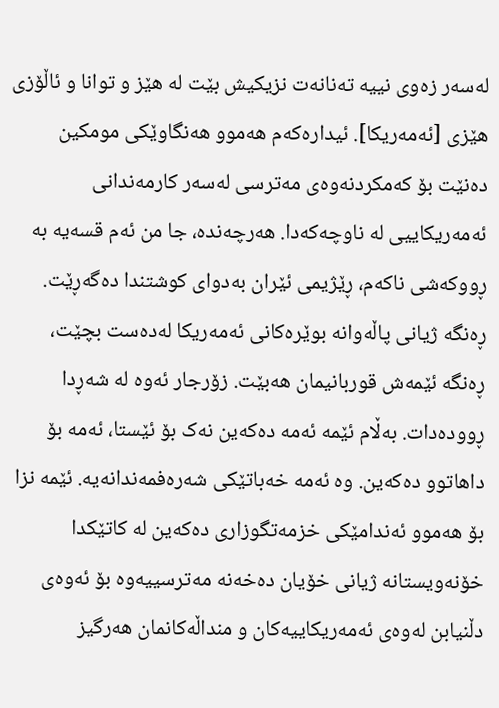لەسەر زەوی نییە تەنانەت نزیکیش بێت لە هێز و توانا و ئاڵۆزی هێزی [ئەمەریکا]. ئیدارەکەم هەموو هەنگاوێکی مومکین دەنێت بۆ کەمکردنەوەی مەترسی لەسەر کارمەندانی ئەمەریکاییی لە ناوچەکەدا. هەرچەندە، جا من ئەم قسەیە بە ڕووکەشی ناکەم، ڕێژیمی ئێران بەدوای کوشتندا دەگەڕێت. ڕەنگە ژیانی پاڵەوانە بوێرەکانی ئەمەریکا لەدەست بچێت، ڕەنگە ئێمەش قوربانیمان هەبێت. زۆرجار ئەوە لە شەڕدا ڕوودەدات. بەڵام ئێمە ئەمە دەکەین نەک بۆ ئێستا، ئەمە بۆ داهاتوو دەکەین. وە ئەمە خەباتێکی شەرەفمەندانەیە. ئێمە نزا بۆ هەموو ئەندامێکی خزمەتگوزاری دەکەین لە کاتێکدا خۆنەویستانە ژیانی خۆیان دەخەنە مەترسییەوە بۆ ئەوەی دڵنیابن لەوەی ئەمەریکاییەکان و منداڵەکانمان هەرگیز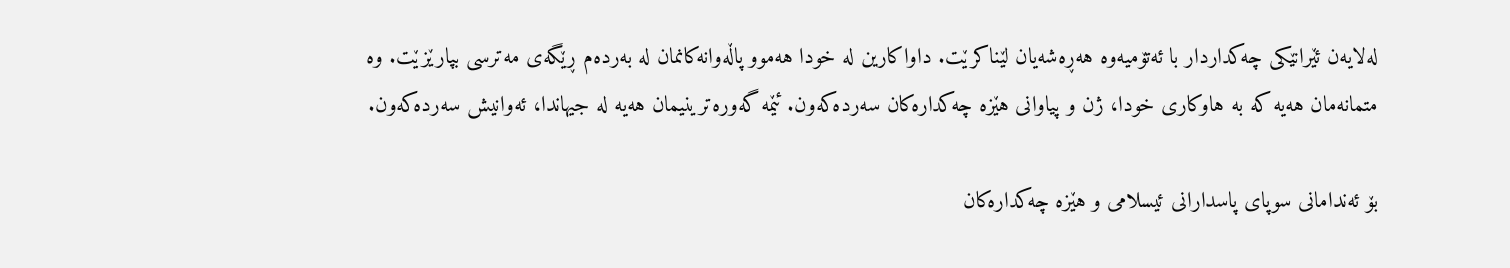لەلایەن ئێرانێکی چەکداردار با ئەتۆمیەوە هەڕەشەیان لێناکرێت. داواکارین لە خودا هەموو پاڵەوانەکانمان لە بەردەم ڕێگەی مەترسی بپارێزێت. وە متمانەمان هەیە کە بە هاوکاری خودا، ژن و پیاوانی هێزە چەکدارەکان سەردەکەون. ئێمە گەورەترینیمان هەیە لە جیهاندا، ئەوانیش سەردەکەون.

بۆ ئەندامانی سوپای پاسدارانی ئیسلامی و هێزە چەکدارەکان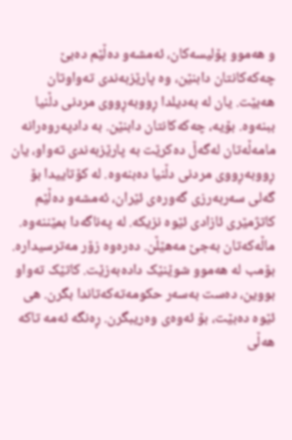و هەموو پۆلیسەکان، ئەمشەو دەڵێم دەبێ چەکەکانتان دابنێن، وە پارێزبەندی تەواوتان هەبێت. یان لە بەدیلدا ڕووبەڕووی مردنی دڵنیا ببنەوە. بۆیە، چەکەکانتان دابنێن. بە دادپەروەرانە مامەڵەتان لەگەڵ دەکرێت بە پارێزبەندی تەواو، یان ڕووبەڕووی مردنی دڵنیا دەبنەوە. لە کۆتاییدا بۆ گەلی سەربەرزی گەورەی ئێران، ئەمشەو دەڵێم کاتژمێری ئازادی ئێوە نزیکە. لە پەناگەدا بمێننەوە. ماڵەکەتان بەجێ مەهێڵن. دەرەوە زۆر مەترسیدارە. بۆمب لە هەموو شوێنێک دادەبەزێت. کاتێک تەواو بووین، دەست بەسەر حکومەتەکەتاندا بگرن. هی ئێوە دەبێت، بۆ ئەوەی وەریبگرن. ڕەنگە ئەمە تاکە هەڵی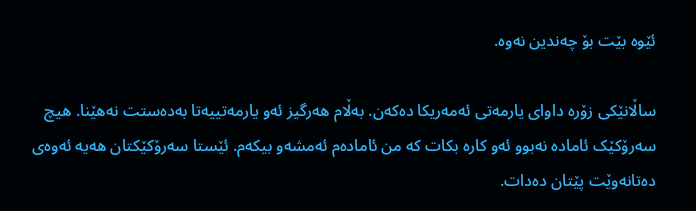ئێوە بێت بۆ چەندین نەوە.

ساڵانێکی زۆرە داوای یارمەتی ئەمەریکا دەکەن. بەڵام هەرگیز ئەو یارمەتییەتا بەدەستت نەهێنا. هیچ سەرۆکێک ئامادە نەبوو ئەو کارە بکات کە من ئامادەم ئەمشەو بیکەم. ئێستا سەرۆکێکتان هەیە ئەوەی دەتانەوێت پێتان دەدات.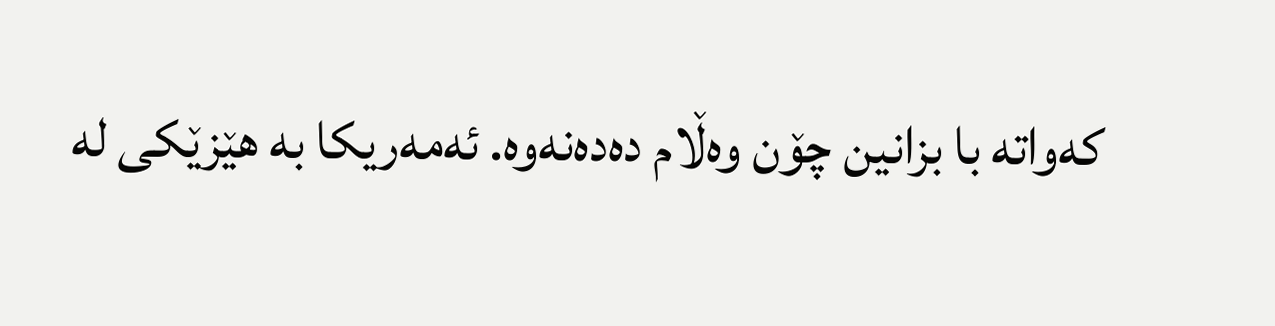کەواتە با بزانین چۆن وەڵام دەدەنەوە. ئەمەریکا بە هێزێکی لە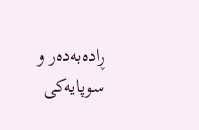ڕادەبەدەر و سوپایەکی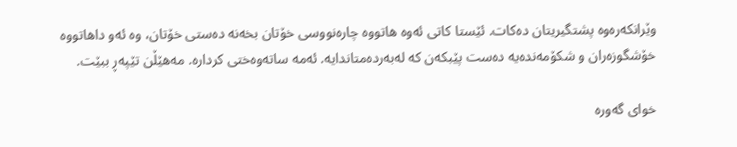وێرانکەرەوە پشتگیریتان دەکات. ئێستا کاتی ئەوە هاتووە چارەنووسی خۆتان بخەنە دەستی خۆتان، وە ئەو داهاتووە خۆشگوزەران و شکۆمەندەیە دەست پێبکەن کە لەبەردەمتاندایە. ئەمە ساتەوەختی کردارە. مەهێڵن تێپەڕ ببێت.

خوای گەورە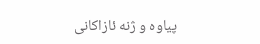پیاوە و ژنە ئازاکانی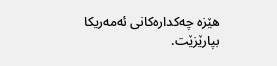هێزە چەکدارەکانی ئەمەریکا بپارێزێت.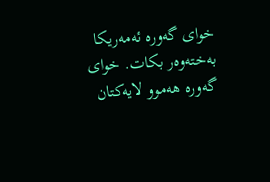خوای گەورە ئەمەریکا بەختەوەر بکات. خوای گەورە هەموو لایەکتان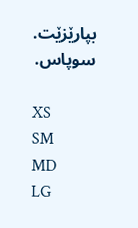بپارێزێت. سوپاس.

XS
SM
MD
LG